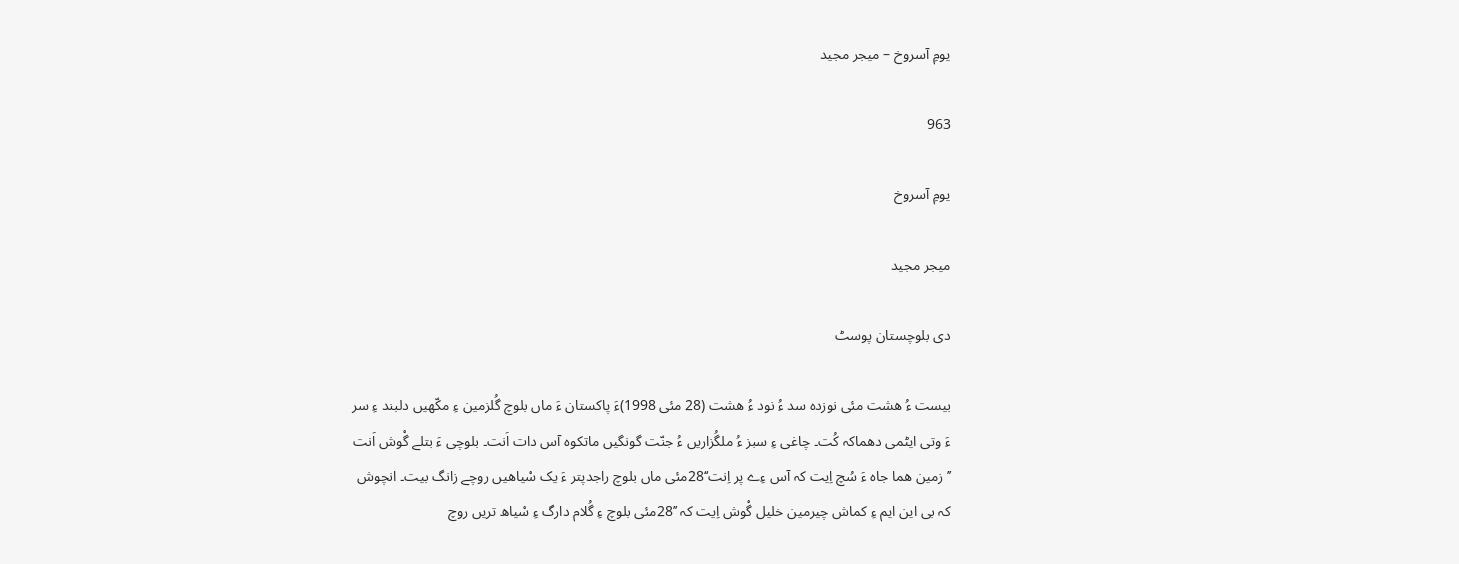یومِ آسروخ – میجر مجید

963

یومِ آسروخ

میجر مجید

دی بلوچستان پوسٹ

بیست ءُ ھشت مئی نوزدہ سد ءُ نود ءُ ھشت (28 مئی 1998)ءَ پاکستان ءَ ماں بلوچ گُلزمین ءِ مکّھیں دلبند ءِ سر ءَ وتی ایٹمی دھماکہ کُت۔ چاغی ءِ سبز ءُ ملگُزاریں ءُ جنّت گونگیں ماتکوہ آس دات اَنت۔ بلوچی ءَ بتلے گْوش اَنت ’’ زمین ھما جاہ ءَ سُچ اِیت کہ آس ءِے پر اِنت‘‘28مئی ماں بلوچ راجدپتر ءَ یک سْیاھیں روچے زانگ بیت۔ انچوش کہ بی این ایم ءِ کماش چیرمین خلیل گْوش اِیت کہ ’’28مئی بلوچ ءِ گُلام دارگ ءِ سْیاھ تریں روچ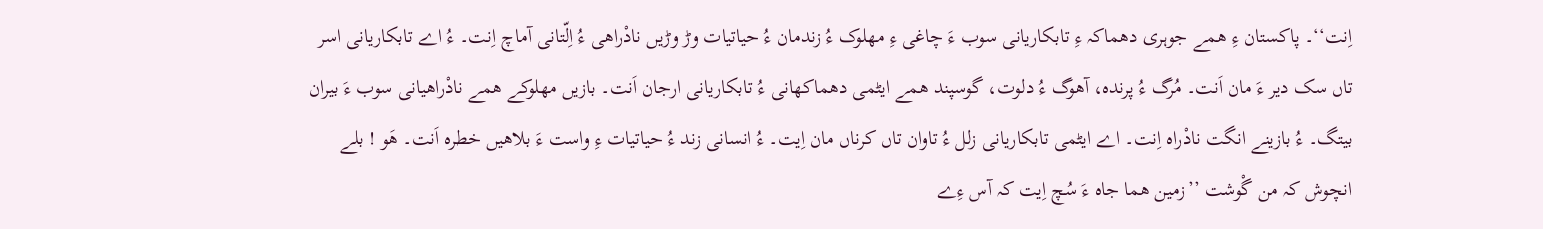اِنت‘‘۔ پاکستان ءِ ھمے جوہری دھماکہ ءِ تابکاریانی سوب ءَ چاغی ءِ مھلوک ءُ زندمان ءُ حیاتیات وڑ وڑیں نادْراھی ءُ اِلّتانی آماچ اِنت۔ ءُ اے تابکاریانی اسر تاں سک دیر ءَ مان اَنت۔ مُرگ ءُ پرندہ، آھوگ ءُ دلوت، گوسپند ھمے ایٹمی دھماکھانی ءُ تابکاریانی ارجان اَنت۔ بازیں مھلوکے ھمے نادْراھیانی سوب ءَ بیران بیتگ۔ ءُ بازینے انگت نادْراہ اِنت۔ اے ایٹمی تابکاریانی زلل ءُ تاوان تاں کرناں مان اِیت۔ ءُ انسانی زند ءُ حیاتیات ءِ واست ءَ بلاھیں خطرہ اَنت۔ ھَو ! بلے انچوش کہ من گْوشت ’’زمین ھما جاہ ءَ سُچ اِیت کہ آس ءِے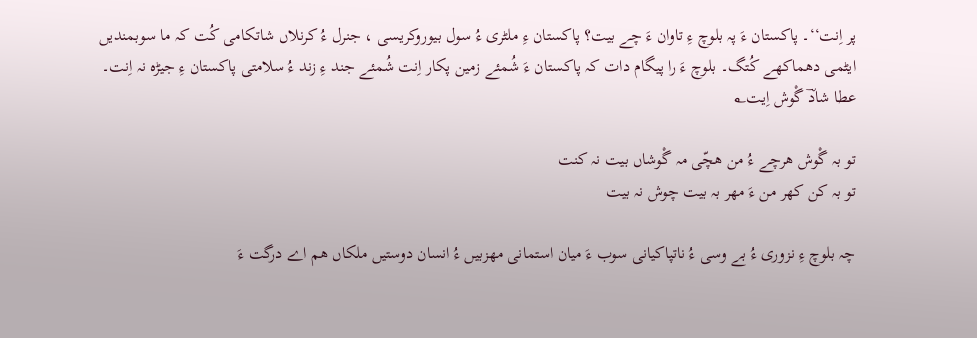پر اِنت‘‘۔ پاکستان ءَ پہ بلوچ ءِ تاوان ءَ چے بیت؟ پاکستان ءِ ملٹری ءُ سول بیوروکریسی ، جنرل ءُ کرنلاں شاتکامی کُت کہ ما سوبمندیں ایٹمی دھماکھے کُتگ۔ بلوچ ءَ را پیگام دات کہ پاکستان ءَ شُمئے زمین پکار اِنت شُمئے جند ءِ زند ءُ سلامتی پاکستان ءِ جیڑہ نہ اِنت۔ عطا شادؔ گْوش اِیت؂

تو بہ گْوش ھرچے ءُ من ھچّی مہ گْوشاں بیت نہ کنت
تو بہ کن کھر من ءَ مھر بہ بیت چوش نہ بیت

چہ بلوچ ءِ نزوری ءُ بے وسی ءُ ناتپاکیانی سوب ءَ میان استمانی مھزبیں ءُ انسان دوستیں ملکاں ھم اے درگت ءَ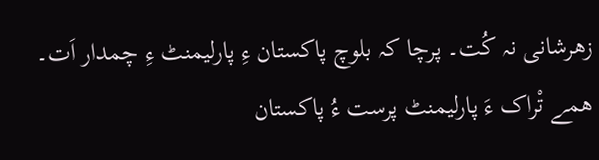زھرشانی نہ کُت۔ پرچا کہ بلوچ پاکستان ءِ پارلیمنٹ ءِ چمدار اَت۔ ھمے تْراک ءَ پارلیمنٹ پرست ءُ پاکستان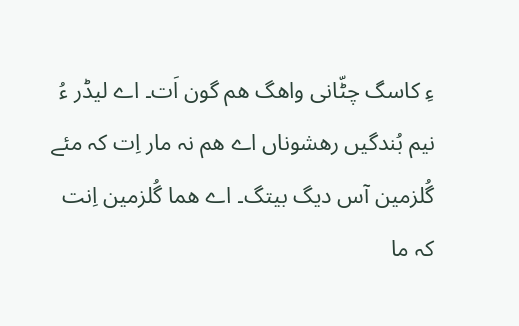ءِ کاسگ چٹّانی واھگ ھم گون اَت۔ اے لیڈر ءُ نیم بُندگیں رھشوناں اے ھم نہ مار اِت کہ مئے گُلزمین آس دیگ بیتگ۔ اے ھما گُلزمین اِنت کہ ما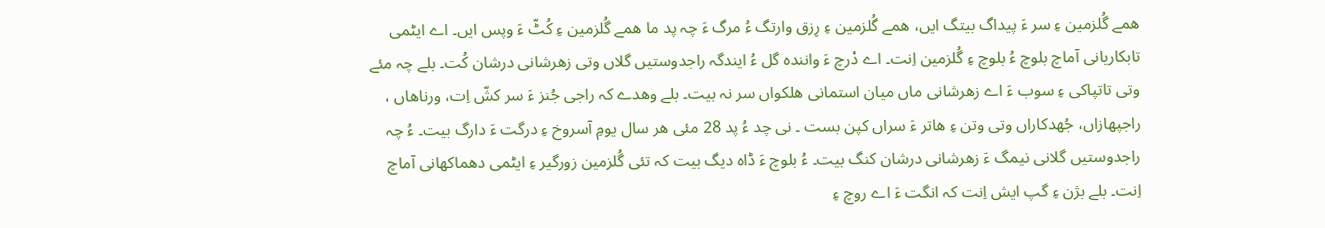ھمے گُلزمین ءِ سر ءَ پیداگ بیتگ ایں، ھمے گُلزمین ءِ رِزق وارتگ ءُ مرگ ءَ چہ پد ما ھمے گُلزمین ءِ کُٹّ ءَ وپس ایں۔ اے ایٹمی تابکاریانی آماچ بلوچ ءُ بلوچ ءِ گُلزمین اِنت۔ اے دْرچ ءَ وانندہ گل ءُ ایندگہ راجدوستیں گلاں وتی زھرشانی درشان کُت۔ بلے چہ مئے وتی تاتپاکی ءِ سوب ءَ اے زھرشانی ماں میان استمانی ھلکواں سر نہ بیت۔ بلے وھدے کہ راجی جُنز ءَ سر کشّ اِت، ورناھاں ، راجپھازاں، جُھدکاراں وتی وتن ءِ ھاتر ءَ سراں کپن بست ۔ نی چد ءُ پد 28 مئی ھر سال یومِ آسروخ ءِ درگت ءَ دارگ بیت۔ ءُ چہ راجدوستیں گلانی نیمگ ءَ زھرشانی درشان کنگ بیت۔ ءُ بلوچ ءَ ڈاہ دیگ بیت کہ تئی گُلزمین زورگیر ءِ ایٹمی دھماکھانی آماچ اِنت۔ بلے بژن ءِ گپ ایش اِنت کہ انگت ءَ اے روچ ءِ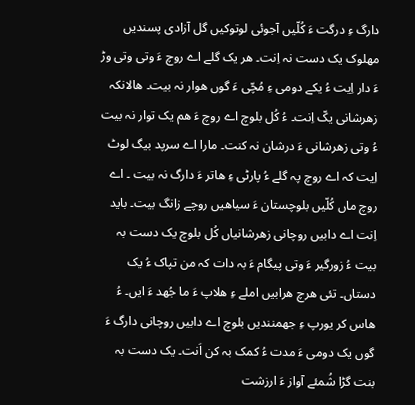دارگ ءِ درگت ءَ کُلّیں آجوئی لوتوکیں گل آزادی پسندیں مھلوک یک دست نہ اِنت۔ ھر یک گلے اے روچ ءَ وتی وتی وڑ ءَ دار اِیت ءُ یکے دومی ءِ مُچّی ءَ گوں ھوار نہ بیت۔ ھالانکہ زھرشانی یکّ اِنت۔ ءُ کُل بلوچ اے روچ ءَ ھم یک توار نہ بیت ءُ وتی زھرشانی ءَ درشان نہ کنت۔ مارا اے سرپد بیگ لوٹ اِیت کہ اے روچ پہ گلے ءُ پارٹی ءِ ھاتر ءَ دارگ نہ بیت ۔ اے روچ ماں کُلّیں بلوچستان ءَ سیاھیں روچے زانگ بیت۔ باید اِنت اے دابیں روچانی زھرشانیاں کُل بلوچ یک دست بہ بیت ءُ زورگیر ءَ وتی پیگام ءَ بہ دات کہ من تپاک ءُ یک دستاں۔ تئی ھرچ ھرابیں املے ءِ ھلاپ ءَ ما جُھد ءَ ایں۔ ءُ ھاس کر یورپ ءِ جھمنندیں بلوچ اے دابیں روچانی دارگ ءَ گوں یک دومی ءَ مدت ءُ کمک بہ کن اَنت۔ یک دست بہ بنت گڑا شُمئے آواز ءَ ارزشت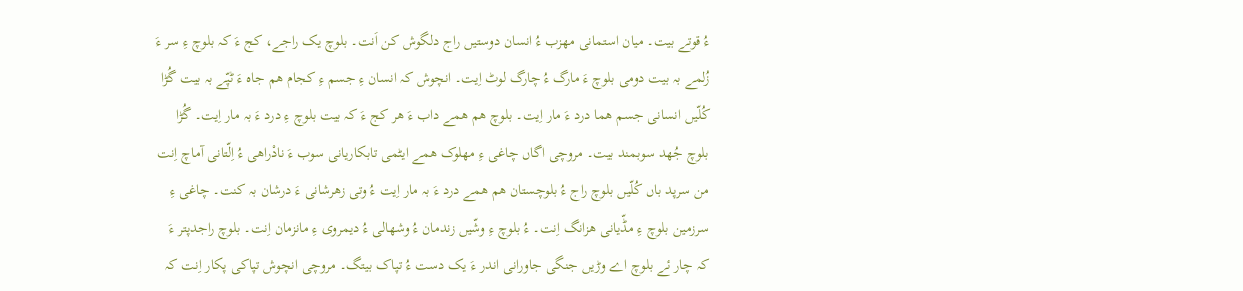ءُ قوتے بیت۔ میان استمانی مھزب ءُ انسان دوستیں راج دلگوش کن اَنت۔ بلوچ یک راجے، کج ءَ کہ بلوچ ءِ سر ءَ زُلمے بہ بیت دومی بلوچ ءَ مارگ ءُ چارگ لوٹ اِیت۔ انچوش کہ انسان ءِ جسم ءِ کجام ھم جاہ ءَ ٹپّے بہ بیت گُڑا کُلّیں انسانی جسم ھما درد ءَ مار اِیت۔ بلوچ ھم ھمے داب ءَ ھر کج ءَ کہ بیت بلوچ ءِ درد ءَ بہ مار اِیت۔ گُڑا بلوچ جُھد سوبمند بیت۔ مروچی اگاں چاغی ءِ مھلوک ھمے ایٹمی تابکاریانی سوب ءَ نادْراھی ءُ اِلّتانی آماچ اِنت من سرپد باں کُلّیں بلوچ راج ءُ بلوچستان ھم ھمے درد ءَ بہ مار اِیت ءُ وتی زھرشانی ءَ درشان بہ کنت۔ چاغی ءِ سرزمین بلوچ ءِ مڈّیانی ھزانگ اِنت۔ ءُ بلوچ ءِ وشّیں زندمان ءُ وشھالی ءُ دیمروی ءِ مانزمان اِنت۔ بلوچ راجدپتر ءَ کہ چار ئے بلوچ اے وڑیں جنگی جاورانی اندر ءَ یک دست ءُ تپاک بیتگ۔ مروچی انچوش تپاکی پکار اِنت کہ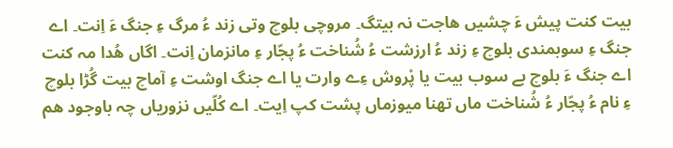بیت کنت پیش ءَ چشیں ھاجت نہ بیتگ۔ مروچی بلوچ وتی زند ءُ مرگ ءِ جنگ ءَ اِنت۔ اے جنگ ءِ سوبمندی بلوچ ءِ زند ءُ ارزشت ءُ شُناخت ءُ پجّار ءِ مانزمان اِنت۔ اگاں ھُدا مہ کنت اے جنگ ءَ بلوچ بے سوب بیت یا پْروش ءِے وارت یا اے جنگ اوشت ءِ آماچ بیت گُڑا بلوچ ءِ نام ءُ پجّار ءُ شُناخت ماں تھنا میوزماں پشت کپ اِیت۔ اے کُلّیں نزوریاں چہ باوجود ھم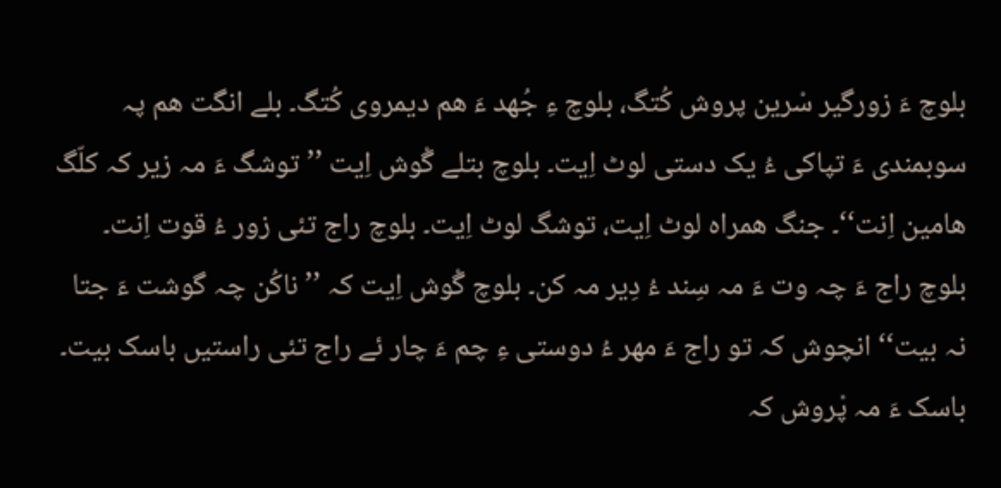بلوچ ءَ زورگیر سْرین پروش کُتگ، بلوچ ءِ جُھد ءَ ھم دیمروی کُتگ۔ بلے انگت ھم پہ سوبمندی ءَ تپاکی ءُ یک دستی لوٹ اِیت۔ بلوچ بتلے گْوش اِیت ’’توشگ ءَ مہ زیر کہ کلّگ ھامین اِنت‘‘۔ جنگ ھمراہ لوٹ اِیت، توشگ لوٹ اِیت۔ بلوچ راج تئی زور ءُ قوت اِنت۔ بلوچ راج ءَ چہ وت ءَ مہ سِند ءُ دِیر مہ کن۔ بلوچ گْوش اِیت کہ ’’ناکُن چہ گوشت ءَ جتا نہ بیت‘‘ انچوش کہ تو راج ءَ مھر ءُ دوستی ءِ چم ءَ چار ئے راج تئی راستیں باسک بیت۔ باسک ءَ مہ پْروش کہ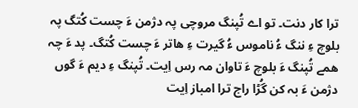ترا کار دنت۔ تو اے تُپنگ مروچی پہ دژمن ءَ چست کُتگ پہ بلوچ ءِ ننگ ءُ ناموس ءُ گیرت ءِ ھاتر ءَ چست کُتگ۔ پد ءَ چہ ھمے تُپنگ ءَ بلوچ ءَ تاوان مہ رس اِیت۔ تُپنگ ءِ دیم ءَ گوں دژمن ءَ بہ کن گُڑا راج ترا امباز اِیت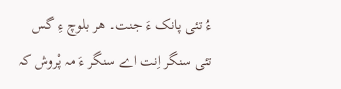ءُ تئی پانک ءَ جنت۔ ھر بلوچ ءِ گس تئی سنگر اِنت اے سنگر ءَ مہ پْروش کہ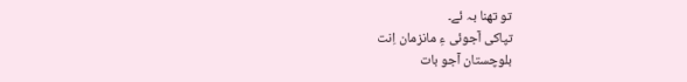تو تھنا بہ ئے۔
تپاکی آجوئی ءِ مانزمان اِنت
بلوچستان آجو بات